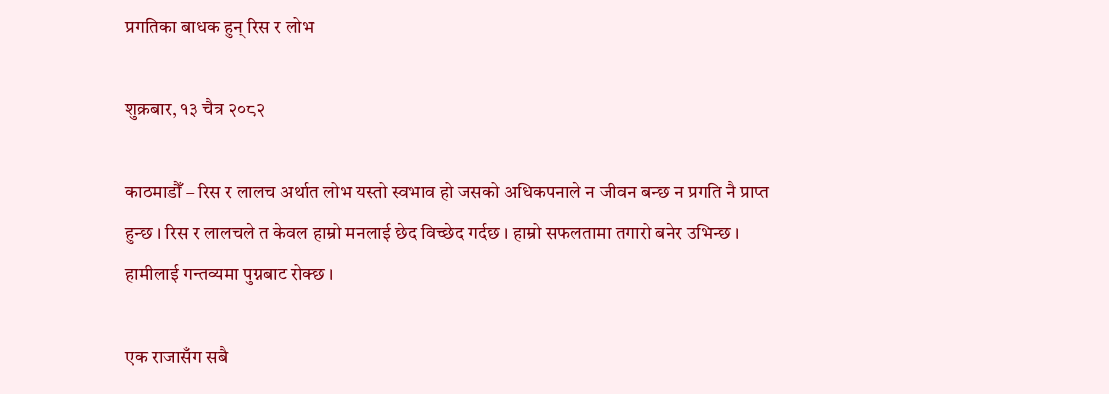प्रगतिका बाधक हुन् रिस र लोभ

शुक्रबार, १३ चैत्र २०८२

काठमाडौँ – रिस र लालच अर्थात लोभ यस्तो स्वभाव हो जसको अधिकपनाले न जीवन बन्छ न प्रगति नै प्राप्त हुन्छ । रिस र लालचले त केवल हाम्रो मनलाई छेद विच्छेद गर्दछ । हाम्रो सफलतामा तगारो बनेर उभिन्छ । हामीलाई गन्तव्यमा पुग्नबाट रोक्छ ।

एक राजासँग सबै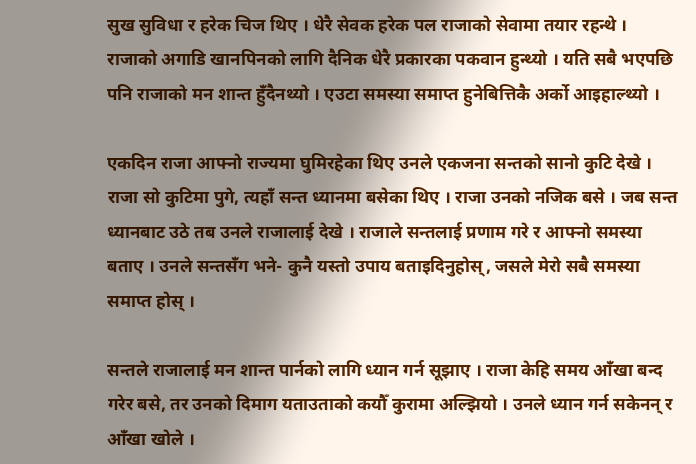सुख सुविधा र हरेक चिज थिए । धेरै सेवक हरेक पल राजाको सेवामा तयार रहन्थे । राजाको अगाडि खानपिनको लागि दैनिक धेरै प्रकारका पकवान हुन्थ्यो । यति सबै भएपछि पनि राजाको मन शान्त हुँदैनथ्यो । एउटा समस्या समाप्त हुनेबित्तिकै अर्को आइहाल्थ्यो ।

एकदिन राजा आफ्नो राज्यमा घुमिरहेका थिए उनले एकजना सन्तको सानो कुटि देखे । राजा सो कुटिमा पुगे, त्यहाँ सन्त ध्यानमा बसेका थिए । राजा उनको नजिक बसे । जब सन्त ध्यानबाट उठे तब उनले राजालाई देखे । राजाले सन्तलाई प्रणाम गरे र आफ्नो समस्या बताए । उनले सन्तसँग भने- कुनै यस्तो उपाय बताइदिनुहोस्, जसले मेरो सबै समस्या समाप्त होस् ।

सन्तले राजालाई मन शान्त पार्नको लागि ध्यान गर्न सूझाए । राजा केहि समय आँखा बन्द गरेर बसे, तर उनको दिमाग यताउताको कयौँ कुरामा अल्झियो । उनले ध्यान गर्न सकेनन् र आँखा खोले ।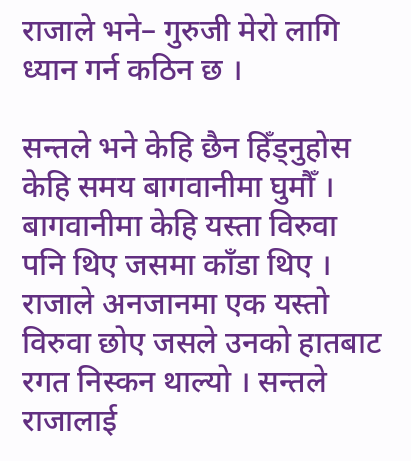राजाले भने– गुरुजी मेरो लागि ध्यान गर्न कठिन छ ।

सन्तले भने केहि छैन हिँड्नुहोस केहि समय बागवानीमा घुमौँ । बागवानीमा केहि यस्ता विरुवा पनि थिए जसमा काँडा थिए । राजाले अनजानमा एक यस्तो विरुवा छोए जसले उनको हातबाट रगत निस्कन थाल्यो । सन्तले राजालाई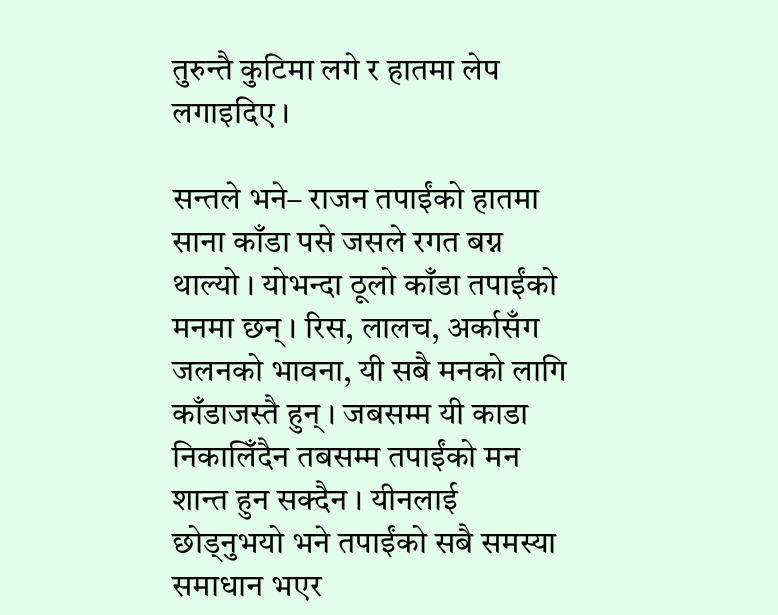तुरुन्तै कुटिमा लगे र हातमा लेप लगाइदिए ।

सन्तले भने– राजन तपाईंको हातमा साना काँडा पसे जसले रगत बग्न थाल्यो । योभन्दा ठूलो काँडा तपाईंको मनमा छन् । रिस, लालच, अर्कासँग जलनको भावना, यी सबै मनको लागि काँडाजस्तै हुन् । जबसम्म यी काडा निकालिँदैन तबसम्म तपाईंको मन शान्त हुन सक्दैन । यीनलाई छोड्नुभयो भने तपाईंको सबै समस्या समाधान भएर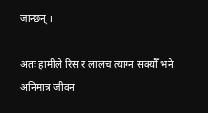जान्छन् ।

अतः हामीले रिस र लालच त्याग्न सक्यौँ भने अनिमात्र जीवन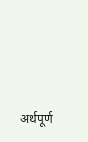अर्थपूर्ण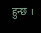हुन्छ ।